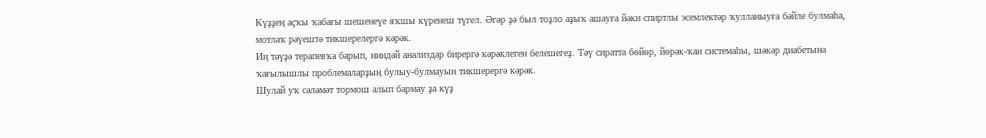Күҙҙең аҫҡы ҡабағы шешенеүе яҡшы күренеш түгел. Әгәр ҙә был тоҙло аҙыҡ ашауға йәки спиртлы эсемлектәр ҡулланыуға бәйле булмаһа, мотлаҡ рәүештә тикшерелергә кәрәк.
Иң тәүҙә терапевҡа барып, ниндәй анализдар бирергә кәрәклеген белешегеҙ. Тәү сиратта бөйөр, йөрәк-ҡан системаһы, шәкәр диабетына ҡағылышлы проблемаларҙың булыу-булмауын тикшерергә кәрәк.
Шулай уҡ сәләмәт тормош алып бармау ҙа күҙ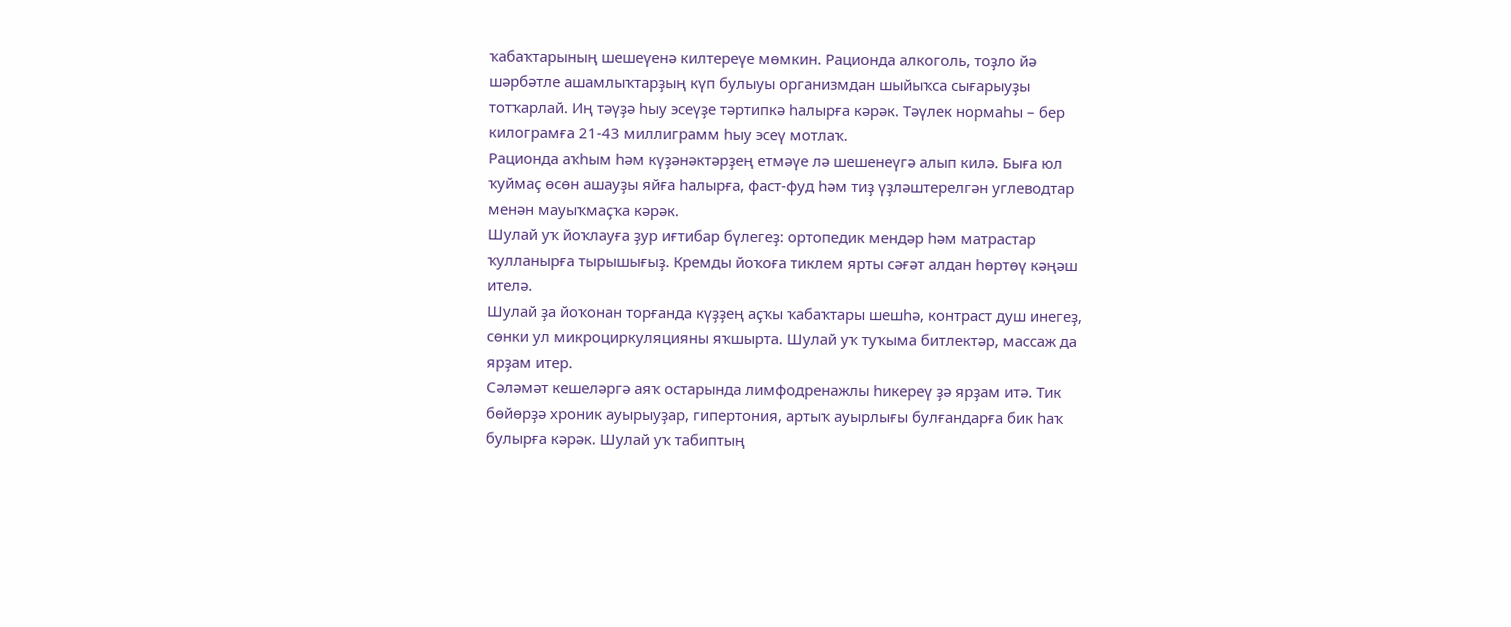ҡабаҡтарының шешеүенә килтереүе мөмкин. Рационда алкоголь, тоҙло йә шәрбәтле ашамлыҡтарҙың күп булыуы организмдан шыйыҡса сығарыуҙы тотҡарлай. Иң тәүҙә һыу эсеүҙе тәртипкә һалырға кәрәк. Тәүлек нормаһы – бер килограмға 21-43 миллиграмм һыу эсеү мотлаҡ.
Рационда аҡһым һәм күҙәнәктәрҙең етмәүе лә шешенеүгә алып килә. Быға юл ҡуймаҫ өсөн ашауҙы яйға һалырға, фаст-фуд һәм тиҙ үҙләштерелгән углеводтар менән мауыҡмаҫҡа кәрәк.
Шулай уҡ йоҡлауға ҙур иғтибар бүлегеҙ: ортопедик мендәр һәм матрастар ҡулланырға тырышығыҙ. Кремды йоҡоға тиклем ярты сәғәт алдан һөртөү кәңәш ителә.
Шулай ҙа йоҡонан торғанда күҙҙең аҫҡы ҡабаҡтары шешһә, контраст душ инегеҙ, сөнки ул микроциркуляцияны яҡшырта. Шулай уҡ туҡыма битлектәр, массаж да ярҙам итер.
Сәләмәт кешеләргә аяҡ остарында лимфодренажлы һикереү ҙә ярҙам итә. Тик бөйөрҙә хроник ауырыуҙар, гипертония, артыҡ ауырлығы булғандарға бик һаҡ булырға кәрәк. Шулай уҡ табиптың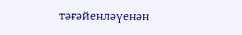тәғәйенләүенән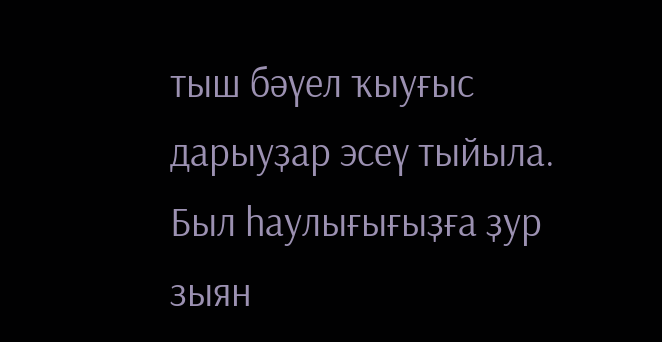тыш бәүел ҡыуғыс дарыуҙар эсеү тыйыла. Был һаулығығыҙға ҙур зыян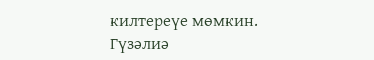килтереүе мөмкин.
Гүзәлиә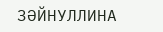ЗӘЙНУЛЛИНА